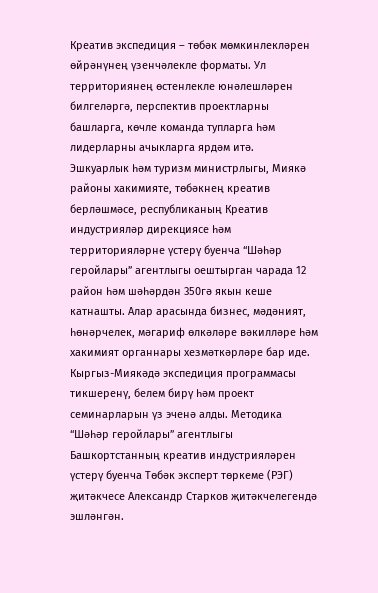Креатив экспедиция – төбәк мөмкинлекләрен өйрәнүнең үзенчәлекле форматы. Ул территориянең өстенлекле юнәлешләрен билгеләргә, перспектив проектларны башларга, көчле команда тупларга һәм лидерларны ачыкларга ярдәм итә.
Эшкуарлык һәм туризм министрлыгы, Миякә районы хакимияте, төбәкнең креатив берләшмәсе, республиканың Креатив индустрияләр дирекциясе һәм территорияләрне үстерү буенча “Шәһәр геройлары” агентлыгы оештырган чарада 12 район һәм шәһәрдән 350гә якын кеше катнашты. Алар арасында бизнес, мәдәният, һөнәрчелек, мәгариф өлкәләре вәкилләре һәм хакимият органнары хезмәткәрләре бар иде.
Кыргыз-Миякәдә экспедиция программасы тикшеренү, белем бирү һәм проект семинарларын үз эченә алды. Методика “Шәһәр геройлары” агентлыгы Башкортстанның креатив индустрияләрен үстерү буенча Төбәк эксперт төркеме (РЭГ) җитәкчесе Александр Старков җитәкчелегендә эшләнгән.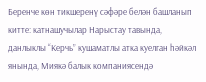Беренче көн тикшеренү сәфәре белән башланып китте: катнашучылар Нарыстау тавында, данлыклы “Керчь” кушаматлы атка куелган һәйкәл янында, Миякә балык компаниясендә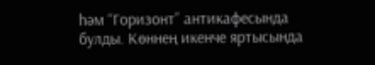һәм “Горизонт” антикафесында булды. Көннең икенче яртысында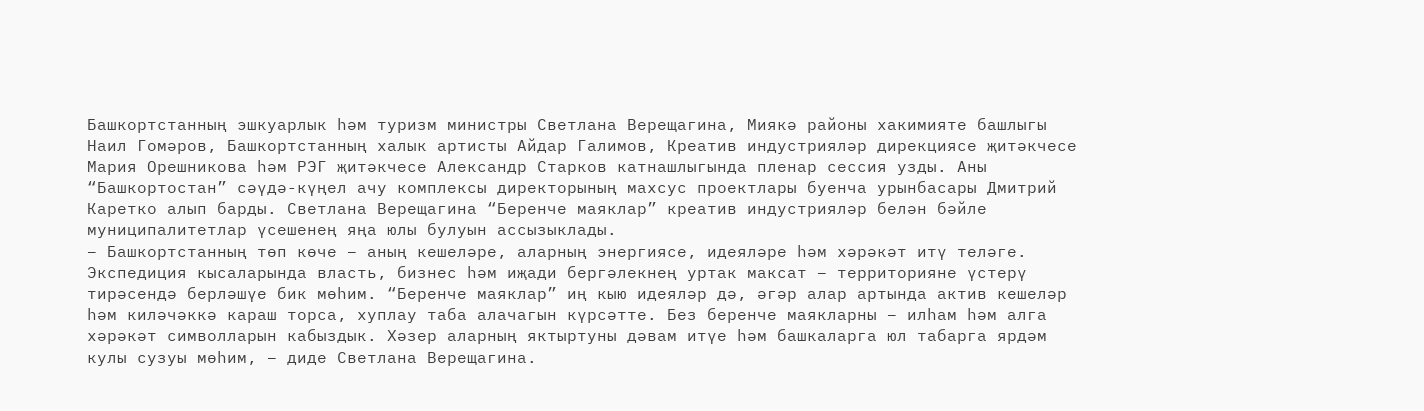Башкортстанның эшкуарлык һәм туризм министры Светлана Верещагина, Миякә районы хакимияте башлыгы Наил Гомәров, Башкортстанның халык артисты Айдар Галимов, Креатив индустрияләр дирекциясе җитәкчесе Мария Орешникова һәм РЭГ җитәкчесе Александр Старков катнашлыгында пленар сессия узды. Аны “Башкортостан” сәүдә-күңел ачу комплексы директорының махсус проектлары буенча урынбасары Дмитрий Каретко алып барды. Светлана Верещагина “Беренче маяклар” креатив индустрияләр белән бәйле муниципалитетлар үсешенең яңа юлы булуын ассызыклады.
– Башкортстанның төп көче – аның кешеләре, аларның энергиясе, идеяләре һәм хәрәкәт итү теләге. Экспедиция кысаларында власть, бизнес һәм иҗади бергәлекнең уртак максат – территорияне үстерү тирәсендә берләшүе бик мөһим. “Беренче маяклар” иң кыю идеяләр дә, әгәр алар артында актив кешеләр һәм киләчәккә караш торса, хуплау таба алачагын күрсәтте. Без беренче маякларны – илһам һәм алга хәрәкәт символларын кабыздык. Хәзер аларның яктыртуны дәвам итүе һәм башкаларга юл табарга ярдәм кулы сузуы мөһим, – диде Светлана Верещагина.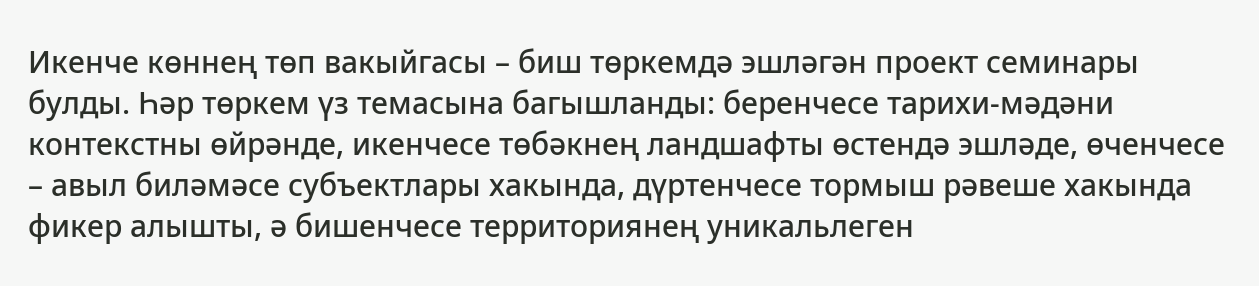Икенче көннең төп вакыйгасы – биш төркемдә эшләгән проект семинары булды. Һәр төркем үз темасына багышланды: беренчесе тарихи-мәдәни контекстны өйрәнде, икенчесе төбәкнең ландшафты өстендә эшләде, өченчесе – авыл биләмәсе субъектлары хакында, дүртенчесе тормыш рәвеше хакында фикер алышты, ә бишенчесе территориянең уникальлеген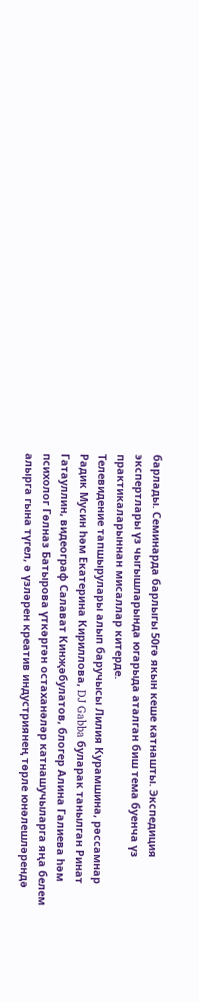барлады. Семинарда барлыгы 50гә якын кеше катнашты. Экспедиция экспертлары үз чыгышларында югарыда аталган биш тема буенча үз практикаларыннан мисаллар китерде.
Телевидение тапшырулары алып баручысы Лилия Курамшина, рәссамнар Радик Мусин һәм Екатерина Кириллова, DJ Gabba буларак танылган Ринат Гатауллин, видеограф Салават Кинҗәбулатов, блогер Алина Галиева һәм психолог Гөлназ Батырова үткәргән остаханәләр катнашучыларга яңа белем алырга гына түгел, ә үзләрен креатив индустриянең төрле юнәлешләрендә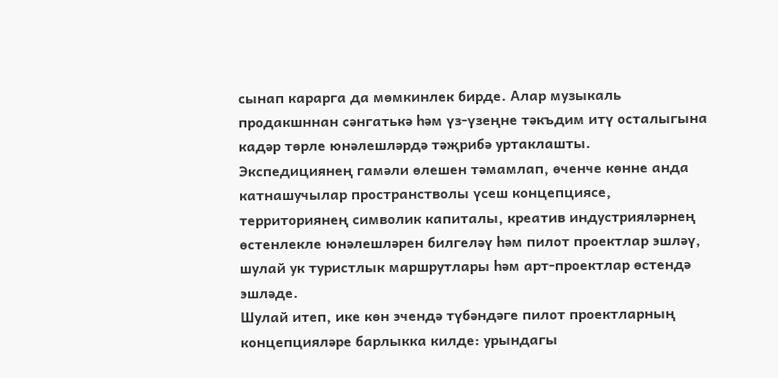сынап карарга да мөмкинлек бирде. Алар музыкаль продакшннан сәнгатькә һәм үз-үзеңне тәкъдим итү осталыгына кадәр төрле юнәлешләрдә тәҗрибә уртаклашты.
Экспедициянең гамәли өлешен тәмамлап, өченче көнне анда катнашучылар пространстволы үсеш концепциясе, территориянең символик капиталы, креатив индустрияләрнең өстенлекле юнәлешләрен билгеләү һәм пилот проектлар эшләү, шулай ук туристлык маршрутлары һәм арт-проектлар өстендә эшләде.
Шулай итеп, ике көн эчендә түбәндәге пилот проектларның концепцияләре барлыкка килде: урындагы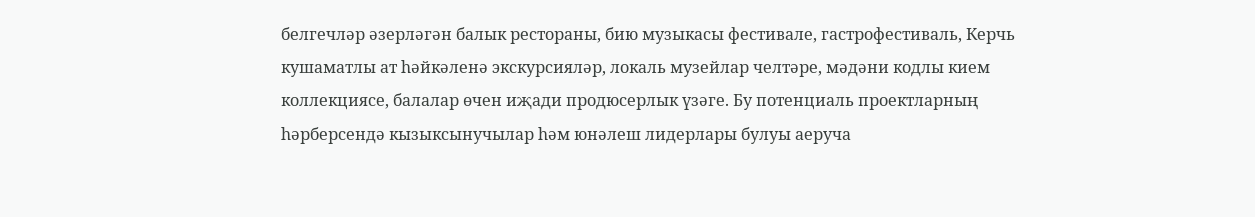белгечләр әзерләгән балык рестораны, бию музыкасы фестивале, гастрофестиваль, Керчь кушаматлы ат һәйкәленә экскурсияләр, локаль музейлар челтәре, мәдәни кодлы кием коллекциясе, балалар өчен иҗади продюсерлык үзәге. Бу потенциаль проектларның һәрберсендә кызыксынучылар һәм юнәлеш лидерлары булуы аеруча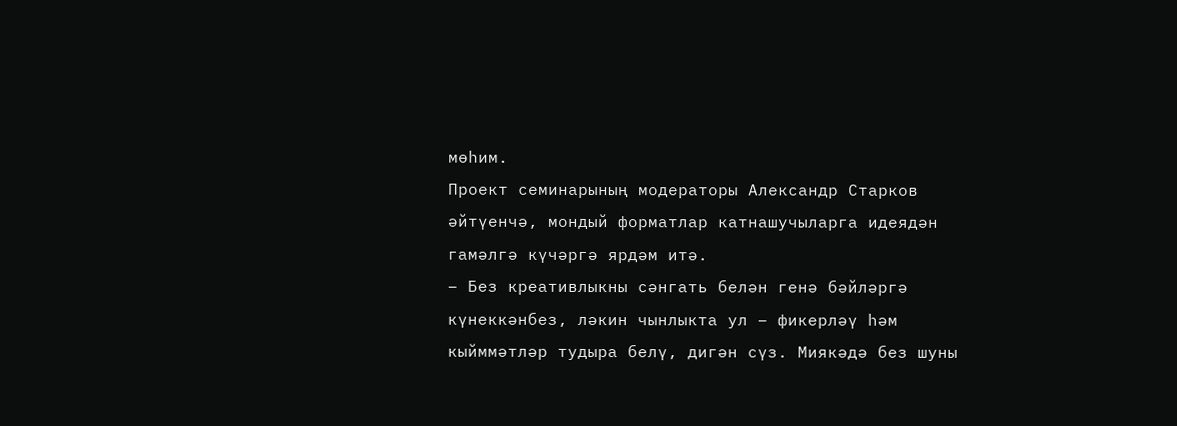мөһим.
Проект семинарының модераторы Александр Старков әйтүенчә, мондый форматлар катнашучыларга идеядән гамәлгә күчәргә ярдәм итә.
– Без креативлыкны сәнгать белән генә бәйләргә күнеккәнбез, ләкин чынлыкта ул – фикерләү һәм кыйммәтләр тудыра белү, дигән сүз. Миякәдә без шуны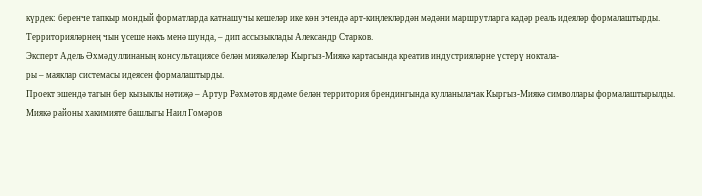күрдек: беренче тапкыр мондый форматларда катнашучы кешеләр ике көн эчендә арт-киңлекләрдән мәдәни маршрутларга кадәр реаль идеяләр формалаштырды. Территорияләрнең чын үсеше нәкъ менә шунда, – дип ассызыклады Александр Старков.
Эксперт Адель Әхмәдуллинаның консультациясе белән миякәлеләр Кыргыз-Миякә картасында креатив индустрияләрне үстерү ноктала-
ры – маяклар системасы идеясен формалаштырды.
Проект эшендә тагын бер кызыклы нәтиҗә – Артур Рәхмәтов ярдәме белән территория брендингында кулланылачак Кыргыз-Миякә символлары формалаштырылды.
Миякә районы хакимияте башлыгы Наил Гомәров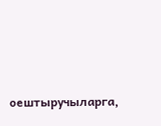оештыручыларга,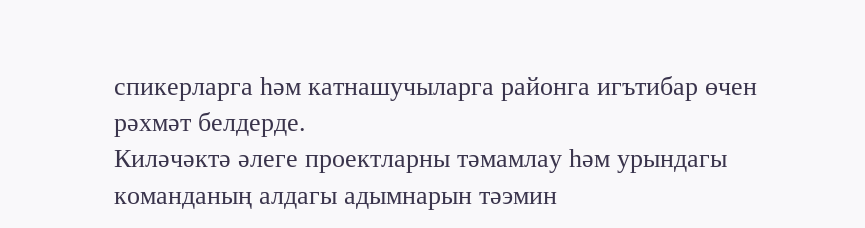спикерларга һәм катнашучыларга районга игътибар өчен рәхмәт белдерде.
Киләчәктә әлеге проектларны тәмамлау һәм урындагы команданың алдагы адымнарын тәэмин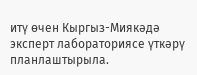итү өчен Кыргыз-Миякәдә эксперт лабораториясе үткәрү планлаштырыла.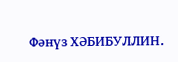Фәнүз ХӘБИБУЛЛИН.